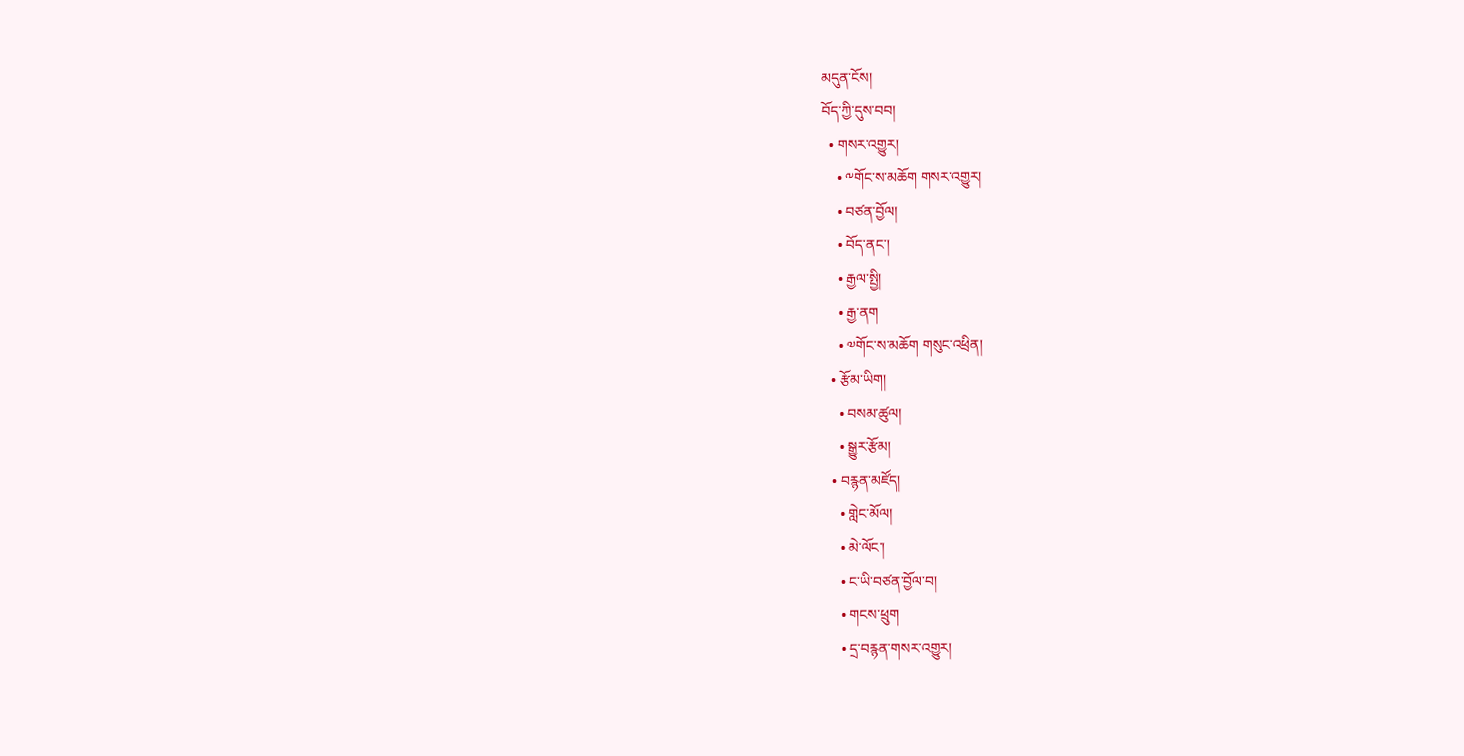མདུན་ངོས།
བོད་ཀྱི་དུས་བབ།
  • གསར་འགྱུར།
    • ༸གོང་ས་མཆོག གསར་འགྱུར།
    • བཙན་བྱོལ།
    • བོད་ནང་།
    • རྒྱལ་སྤྱི།
    • རྒྱ་ནག
    • ༧གོང་ས་མཆོག གསུང་འཕྲིན།
  • རྩོམ་ཡིག།
    • བསམ་ཚུལ།
    • སྒྱུར་རྩོམ།
  • བརྙན་མཛོད།
    • གླེང་མོལ།
    • མེ་ལོང་།
    • ང་ཡི་བཙན་བྱོལ་བ།
    • གངས་ཕྲུག
    • དྲ་བརྙན་གསར་འགྱུར།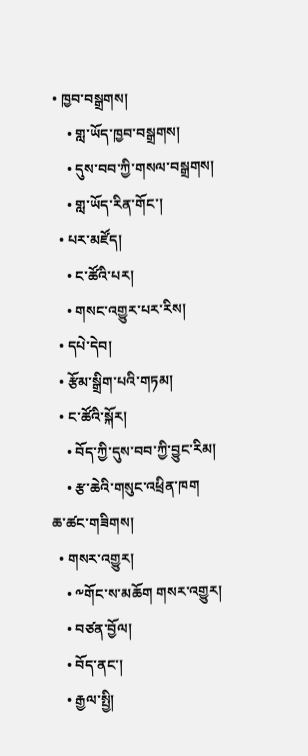• ཁྱབ་བསྒྲགས།
    • གླ་ཡོད་ཁྱབ་བསྒྲགས།
    • དུས་བབ་ཀྱི་གསལ་བསྒྲགས།
    • གླ་ཡོད་རིན་གོང་།
  • པར་མཛོད།
    • ང་ཚོའི་པར།
    • གསང་འགྱུར་པར་རིས།
  • དཔེ་དེབ།
  • རྩོམ་སྒྲིག་པའི་གཏམ།
  • ང་ཚོའི་སྐོར།
    • བོད་ཀྱི་དུས་བབ་ཀྱི་བྱུང་རིམ།
    • རྩ་ཆེའི་གསུང་འཕྲིན་ཁག
ཆ་ཚང་གཟིགས།
  • གསར་འགྱུར།
    • ༸གོང་ས་མཆོག གསར་འགྱུར།
    • བཙན་བྱོལ།
    • བོད་ནང་།
    • རྒྱལ་སྤྱི།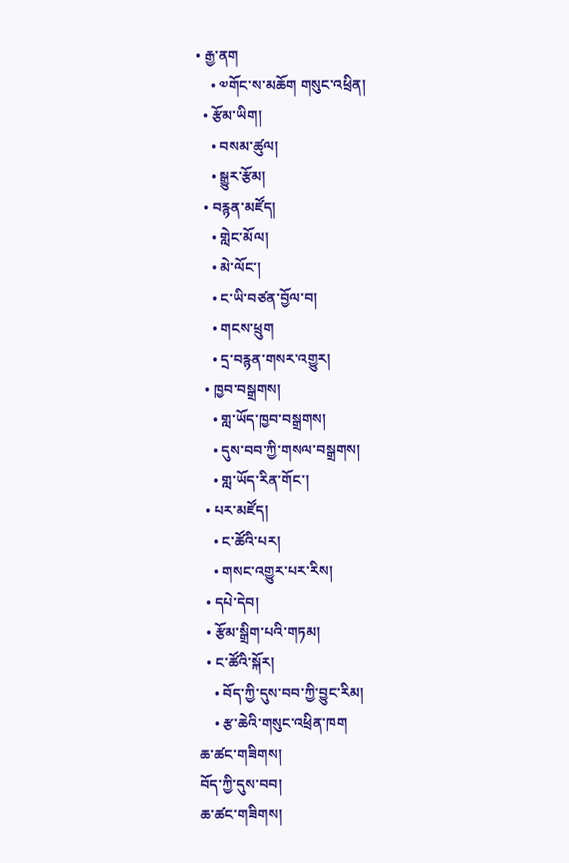• རྒྱ་ནག
    • ༧གོང་ས་མཆོག གསུང་འཕྲིན།
  • རྩོམ་ཡིག།
    • བསམ་ཚུལ།
    • སྒྱུར་རྩོམ།
  • བརྙན་མཛོད།
    • གླེང་མོལ།
    • མེ་ལོང་།
    • ང་ཡི་བཙན་བྱོལ་བ།
    • གངས་ཕྲུག
    • དྲ་བརྙན་གསར་འགྱུར།
  • ཁྱབ་བསྒྲགས།
    • གླ་ཡོད་ཁྱབ་བསྒྲགས།
    • དུས་བབ་ཀྱི་གསལ་བསྒྲགས།
    • གླ་ཡོད་རིན་གོང་།
  • པར་མཛོད།
    • ང་ཚོའི་པར།
    • གསང་འགྱུར་པར་རིས།
  • དཔེ་དེབ།
  • རྩོམ་སྒྲིག་པའི་གཏམ།
  • ང་ཚོའི་སྐོར།
    • བོད་ཀྱི་དུས་བབ་ཀྱི་བྱུང་རིམ།
    • རྩ་ཆེའི་གསུང་འཕྲིན་ཁག
ཆ་ཚང་གཟིགས།
བོད་ཀྱི་དུས་བབ།
ཆ་ཚང་གཟིགས།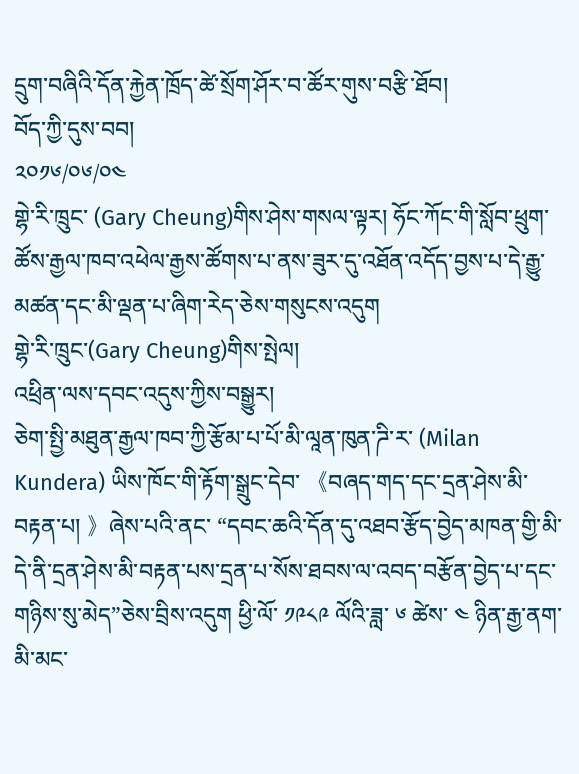དྲུག་བཞིའི་དོན་རྐྱེན་ཁྲོད་ཚེ་སྲོག་ཤོར་བ་ཚོར་གུས་བརྩི་ཐོབ།
བོད་ཀྱི་དུས་བབ།
༢༠༡༦/༠༦/༠༤
གྷེ་རི་ཁྲུང་ (Gary Cheung)གིས་ཤེས་གསལ་ལྟར། ཧོང་ཀོང་གི་སློབ་ཕྲུག་ཚོས་རྒྱལ་ཁབ་འཕེལ་རྒྱས་ཚོགས་པ་ནས་ཟུར་དུ་འཐོན་འདོད་བྱས་པ་དེ་རྒྱུ་མཚན་དང་མི་ལྡན་པ་ཞིག་རེད་ཅེས་གསུངས་འདུག
གྷེ་རི་ཁྲུང་(Gary Cheung)གིས་སྤེལ།
འཕྲིན་ལས་དབང་འདུས་ཀྱིས་བསྒྱུར།
ཅེག་སྤྱི་མཐུན་རྒྱལ་ཁབ་ཀྱི་རྩོམ་པ་པོ་མི་ལཱན་ཁུན་ཌི་ར་ (Milan Kundera) ཡིས་ཁོང་གི་རྟོག་སྒྲུང་དེབ་ 《བཞད་གད་དང་དྲན་ཤེས་མི་བརྟན་པ། 》ཞེས་པའི་ནང་ “དབང་ཆའི་དོན་དུ་འཐབ་རྩོད་བྱེད་མཁན་གྱི་མི་དེ་ནི་དྲན་ཤེས་མི་བརྟན་པས་དྲན་པ་སོས་ཐབས་ལ་འབད་བརྩོན་བྱེད་པ་དང་གཉིས་སུ་མེདˮཅེས་བྲིས་འདུག ཕྱི་ལོ་ ༡༩༨༩ ལོའི་ཟླ་ ༦ ཚེས་ ༤ ཉིན་རྒྱ་ནག་མི་མང་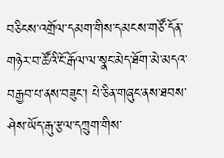བཅིངས་འགྲོལ་དམག་གིས་དམངས་གཙོ་དོན་གཉེར་བ་ཚོའི་ངོ་རྒོལ་ལ་སྣང་མེད་ཐོག་མེ་མདའ་བརྒྱབ་པ་ནས་བཟུང་། པེ་ཅིན་གཞུང་ནས་ཐབས་ཤེས་ཡོད་རྒུ་རྩལ་དཀྲུག་གིས་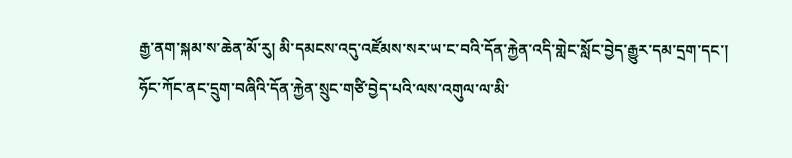རྒྱ་ནག་སྐམ་ས་ཆེན་མོ་རུ། མི་དམངས་འདུ་འཛོམས་སར་ཡ་ང་བའི་དོན་རྐྱེན་འདི་གླེང་སློང་བྱེད་རྒྱུར་དམ་དྲག་དང་། ཧོང་ཀོང་ནང་དྲུག་བཞིའི་དོན་རྐྱེན་སྲུང་གཙི་བྱེད་པའི་ལས་འགུལ་ལ་མི་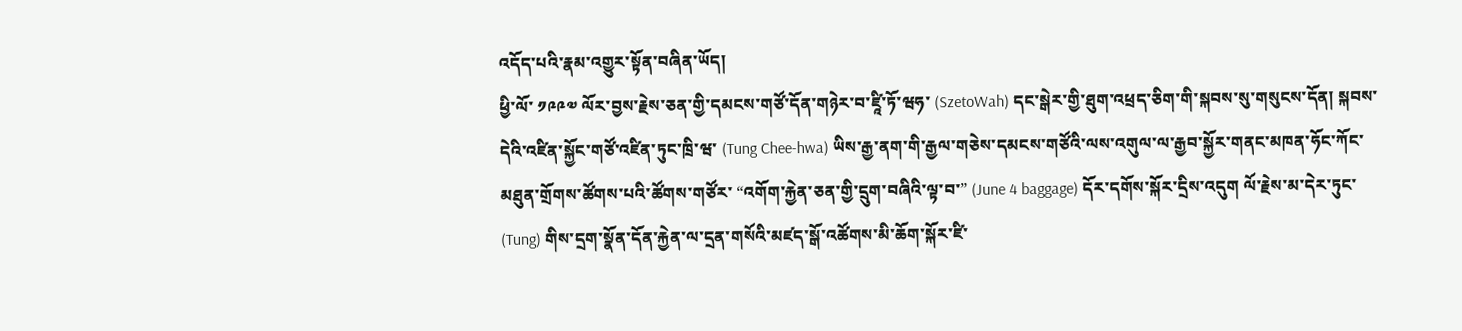འདོད་པའི་རྣམ་འགྱུར་སྟོན་བཞིན་ཡོད།
ཕྱི་ལོ་ ༡༩༩༧ ལོར་བྱས་རྗེས་ཅན་གྱི་དམངས་གཙོ་དོན་གཉེར་བ་ཛཱི་ཏོ་ཝཧ་ (SzetoWah) དང་སྒེར་གྱི་ཐུག་འཕྲད་ཅིག་གི་སྐབས་སུ་གསུངས་དོན། སྐབས་དེའི་འཛིན་སྐྱོང་གཙོ་འཛིན་ཏུང་ཁྲི་ཝ་ (Tung Chee-hwa) ཡིས་རྒྱ་ནག་གི་རྒྱལ་གཅེས་དམངས་གཙོའི་ལས་འགུལ་ལ་རྒྱབ་སྐྱོར་གནང་མཁན་ཧོང་ཀོང་མཐུན་གྲོགས་ཚོགས་པའི་ཚོགས་གཙོར་ “འགོག་རྐྱེན་ཅན་གྱི་དྲུག་བཞིའི་ལྟ་བ་ˮ (June 4 baggage) དོར་དགོས་སྐོར་དྲིས་འདུག ལོ་རྗེས་མ་དེར་ཏུང་ (Tung) གིས་དྲག་སྣོན་དོན་རྐྱེན་ལ་དྲན་གསོའི་མཛད་སྒོ་འཚོགས་མི་ཆོག་སྐོར་ཛི་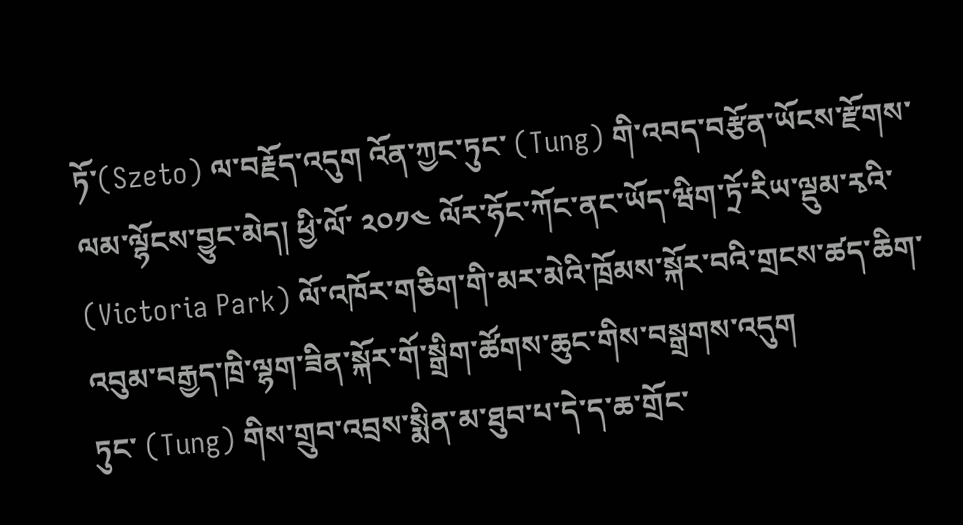ཏོ་(Szeto) ལ་བརྗོད་འདུག འོན་ཀྱང་ཏུང་ (Tung) གི་འབད་བརྩོན་ཡོངས་རྫོགས་ལམ་ལྷོངས་བྱུང་མེད། ཕྱི་ལོ་ ༢༠༡༤ ལོར་ཧོང་ཀོང་ནང་ཡོད་ཝིག་ཏྲོ་རིཡ་ལྡུམ་རྭའི་ (Victoria Park) ལོ་འཁོར་གཅིག་གི་མར་མེའི་ཁྲོམས་སྐོར་བའི་གྲངས་ཚད་ཆིག་འབུམ་བརྒྱད་ཁྲི་ལྷག་ཟིན་སྐོར་གོ་སྒྲིག་ཚོགས་ཆུང་གིས་བསྒྲགས་འདུག
ཏུང་ (Tung) གིས་གྲུབ་འབྲས་སྨིན་མ་ཐུབ་པ་དེ་ད་ཆ་གྲོང་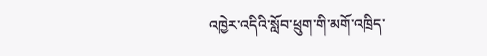འཁྱེར་འདིའི་སློབ་ཕྲུག་གི་མགོ་འཁྲིད་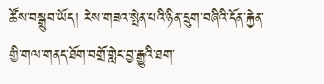ཚོས་བསྒྲུབ་ཡོད། རེས་གཟའ་སྤེན་པའི་ཉིན་དྲུག་བཞིའི་དོན་རྐྱེན་གྱི་གལ་གནད་ཐོག་བགྲོ་གླེང་བྱ་རྒྱུའི་ཐག་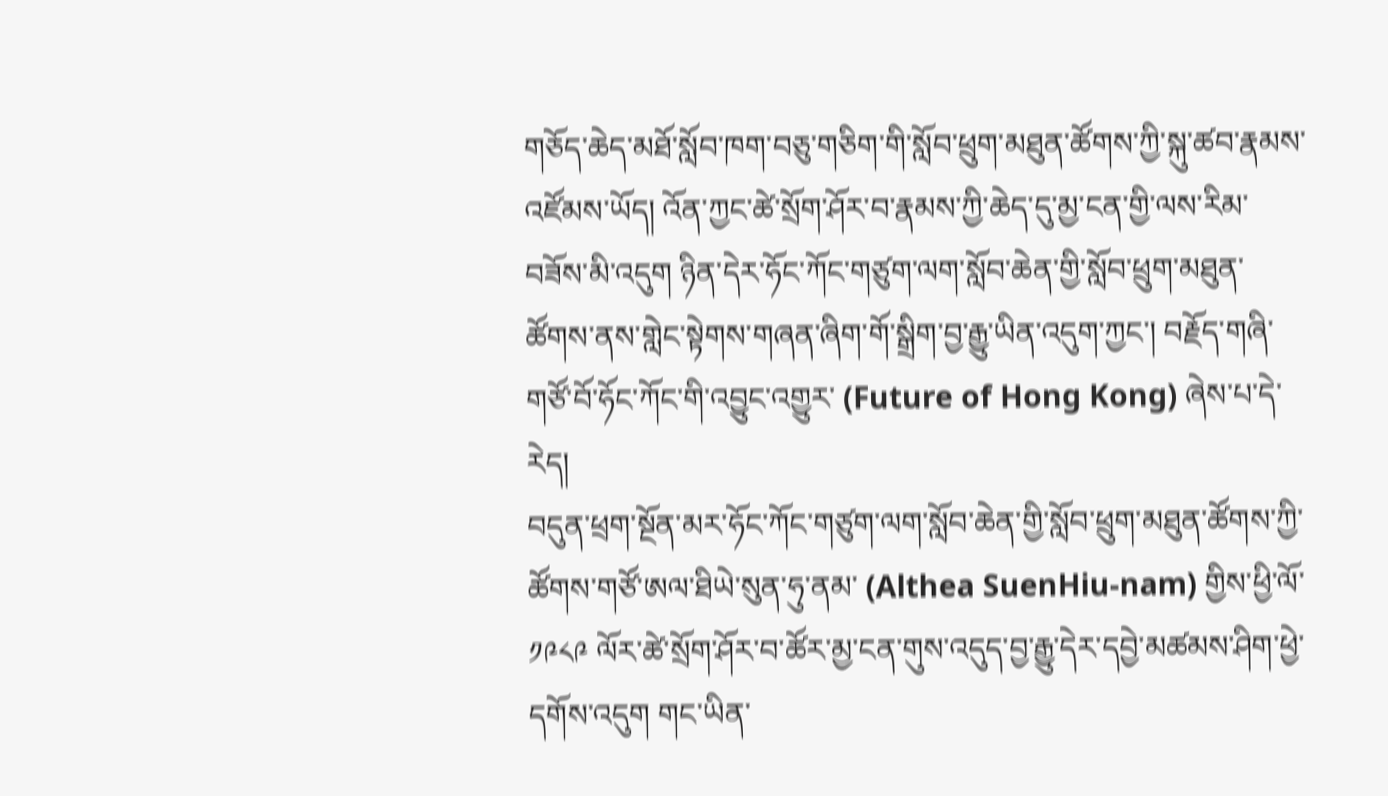གཅོད་ཆེད་མཐོ་སློབ་ཁག་བཅུ་གཅིག་གི་སློབ་ཕྲུག་མཐུན་ཚོགས་ཀྱི་སྐུ་ཚབ་རྣམས་འཛོམས་ཡོད། འོན་ཀྱང་ཚེ་སྲོག་ཤོར་བ་རྣམས་ཀྱི་ཆེད་དུ་མྱ་ངན་གྱི་ལས་རིམ་བཟོས་མི་འདུག ཉིན་དེར་ཧོང་ཀོང་གཙུག་ལག་སློབ་ཆེན་གྱི་སློབ་ཕྲུག་མཐུན་ཚོགས་ནས་གླེང་སྟེགས་གཞན་ཞིག་གོ་སྒྲིག་བྱ་རྒྱུ་ཡིན་འདུག་ཀྱང་། བརྗོད་གཞི་གཙོ་བོ་ཧོང་ཀོང་གི་འབྱུང་འགྱུར་ (Future of Hong Kong) ཞེས་པ་དེ་རེད།
བདུན་ཕྲག་སྔོན་མར་ཧོང་ཀོང་གཙུག་ལག་སློབ་ཆེན་གྱི་སློབ་ཕྲུག་མཐུན་ཚོགས་ཀྱི་ཚོགས་གཙོ་ཨལ་ཐིཡེ་སུན་ཧུ་ནམ་ (Althea SuenHiu-nam) གྱིས་ཕྱི་ལོ་ ༡༩༨༩ ལོར་ཚེ་སྲོག་ཤོར་བ་ཚོར་མྱ་ངན་གུས་འདུད་བྱ་རྒྱུ་དེར་དབྱེ་མཚམས་ཤིག་ཕྱེ་དགོས་འདུག གང་ཡིན་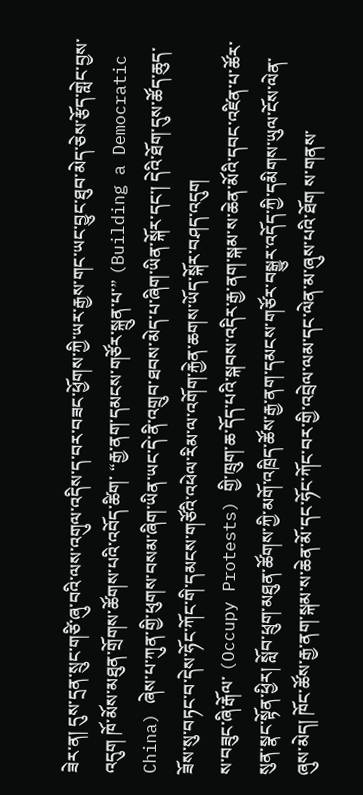ཟེར་ན། དུས་དྲན་སྲུང་གཙི་ཞུ་བའི་ལས་འགུལ་འདིས་ད་བར་བཟང་ཕྱོགས་ཀྱི་ཡར་རྒྱས་གང་ཡང་བྱུང་ཐུབ་མེད་ཅེས་རྩོད་གླེང་བྱས་འདུག ཁོ་མོས་མཐུན་གྲོགས་ཚོགས་པའི་འབོད་ཚིག་ “རྒྱ་ནག་དམངས་གཙོར་སྐྲུན་པ་ˮ (Building a Democratic China) ཞེས་པ་ཀུན་གྱི་ཕུགས་བསམ་ཞིག་ཡིན་ཡང་དེ་ནི་འགྲུབ་ཐབས་མེད་པ་ཞིག་ཡིན་སྐོར་དང་། དེའི་ཐོག་དུས་ཚོད་ཆུད་ཟོས་སུ་བཏང་བ་དེས་ཧོང་ཀོང་གི་དམངས་གཙོའི་འཕེལ་རིམ་ལ་འགོག་རྐྱེན་ཆགས་ཡོད་སྐོར་བཤད་འདུག
ས་བཟུང་ཞི་རྒོལ་ (Occupy Protests) གྱི་ཁྲུག་ཆ་དོད་པའི་སྐབས་འདིར་རྒྱ་ནག་སྐམ་ས་ཆེན་མོའི་དབང་འཛིན་པ་ཚོར་སུན་སྣང་སྟོན་ཕྱིར། སློབ་ཕྲུག་མཐུན་ཚོགས་ཀྱི་མགོ་འཁྲིད་ཚོས་རྒྱ་ནག་དམངས་གཙོར་བསྒྱུར་འདོད་ཀྱི་དམིགས་ཡུལ་ངོས་ལེན་ཞུས་མེད། ཁོང་ཚོས་རྒྱ་ནག་སྐམ་ས་ཆེན་མོ་དང་ཧོང་ཀོང་བར་གྱི་འབྲེལ་ལམ་དང་ལེན་མ་ཞུས་པའི་ཐོག ས་གནས་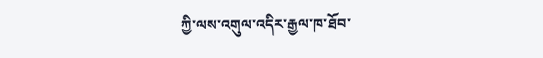ཀྱི་ལས་འགུལ་འདིར་རྒྱལ་ཁ་ཐོབ་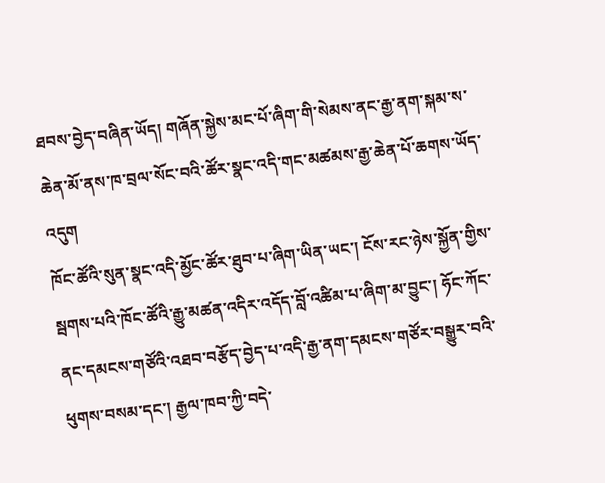ཐབས་བྱེད་བཞིན་ཡོད། གཞོན་སྐྱེས་མང་པོ་ཞིག་གི་སེམས་ནང་རྒྱ་ནག་སྐམ་ས་ཆེན་མོ་ནས་ཁ་བྲལ་སོང་བའི་ཚོར་སྣང་འདི་གང་མཚམས་རྒྱ་ཆེན་པོ་ཆགས་ཡོད་འདུག
ཁོང་ཚོའི་སུན་སྣང་འདི་མྱོང་ཚོར་ཐུབ་པ་ཞིག་ཡིན་ཡང་། ངོས་རང་ཉེས་སྐྱོན་གྱིས་སྦགས་པའི་ཁོང་ཚོའི་རྒྱུ་མཚན་འདིར་འདོད་བློ་འཚིམ་པ་ཞིག་མ་བྱུང་། ཧོང་ཀོང་ནང་དམངས་གཙོའི་འཐབ་བརྩོད་བྱེད་པ་འདི་རྒྱ་ནག་དམངས་གཙོར་བསྒྱུར་བའི་ཕུགས་བསམ་དང་། རྒྱལ་ཁབ་ཀྱི་བདེ་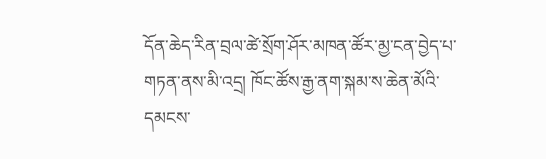དོན་ཆེད་རིན་བྲལ་ཚེ་སྲོག་ཤོར་མཁན་ཚོར་མྱ་ངན་བྱེད་པ་གཏན་ནས་མི་འདྲ། ཁོང་ཚོས་རྒྱ་ནག་སྐམ་ས་ཆེན་མོའི་དམངས་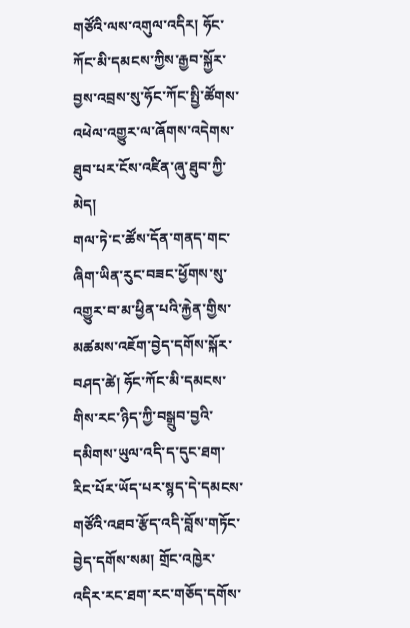གཙོའི་ལས་འགུལ་འདིར། ཧོང་ཀོང་མི་དམངས་ཀྱིས་རྒྱབ་སྐྱོར་བྱས་འབྲས་སུ་ཧོང་ཀོང་སྤྱི་ཚོགས་འཕེལ་འགྱུར་ལ་ཞོགས་འདེགས་ཐུབ་པར་ངོས་འཛིན་ཞུ་ཐུབ་ཀྱི་མེད།
གལ་ཏེ་ང་ཚོས་དོན་གནད་གང་ཞིག་ཡིན་རུང་བཟང་ཕྱོགས་སུ་འགྱུར་བ་མ་ཕྱིན་པའི་རྐྱེན་གྱིས་མཚམས་འཇོག་བྱེད་དགོས་སྐོར་བཤད་ཚེ། ཧོང་ཀོང་མི་དམངས་གིས་རང་ཉིད་ཀྱི་བསྒྲུབ་བྱའི་དམིགས་ཡུལ་འདི་ད་དུང་ཐག་རིང་པོར་ཡོད་པར་སྙད་དེ་དམངས་གཙོའི་འཐབ་རྩོད་འདི་བློས་གཏོང་བྱེད་དགོས་སམ། གྲོང་འཁྱེར་འདིར་རང་ཐག་རང་གཅོད་དགོས་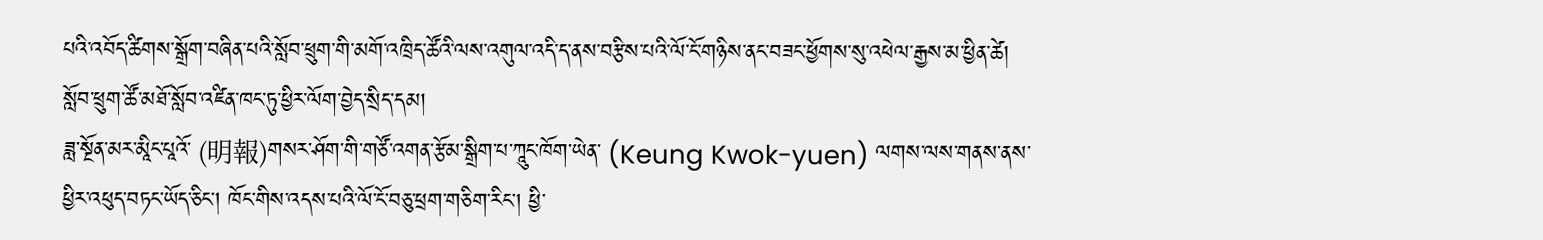པའི་འབོད་ཚིགས་སྒྲོག་བཞིན་པའི་སློབ་ཕྲུག་གི་མགོ་འཁྲིད་ཚོའི་ལས་འགུལ་འདི་ད་ནས་བརྩིས་པའི་ལོ་ངོ་གཉིས་ནང་བཟང་ཕྱོགས་སུ་འཕེལ་རྒྱས་མ་ཕྱིན་ཚེ། སློབ་ཕྲུག་ཚོ་མཐོ་སློབ་འཛིན་ཁང་ཏུ་ཕྱིར་ལོག་བྱེད་སྲིད་དམ།
ཟླ་སྔོན་མར་མཱིང་པཱའོ་ (明報)གསར་ཤོག་གི་གཙོ་འགན་རྩོམ་སྒྲིག་པ་ཀཱུང་ཁོག་ཡེན་ (Keung Kwok-yuen) ལགས་ལས་གནས་ནས་ཕྱིར་འཕུད་བཏང་ཡོད་ཅིང་། ཁོང་གིས་འདས་པའི་ལོ་ངོ་བཅུ་ཕྲག་གཅིག་རིང་། ཕྱི་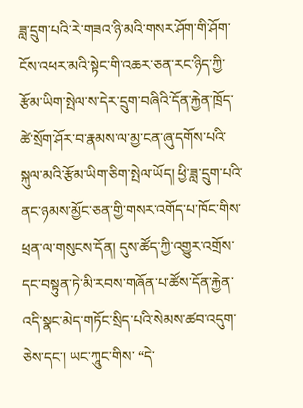ཟླ་དྲུག་པའི་རེ་གཟའ་ཉི་མའི་གསར་ཤོག་གི་ཤོག་ངོས་འཕར་མའི་སྟེང་གི་འཆར་ཅན་རང་ཉིད་ཀྱི་རྩོམ་ཡིག་སྤེལ་ས་དེར་དྲུག་བཞིའི་དོན་རྐྱེན་ཁྲོད་ཚེ་སྲོག་ཤོར་བ་རྣམས་ལ་མྱ་ངན་ཞུ་དགོས་པའི་སྐུལ་མའི་རྩོམ་ཡིག་ཅིག་སྤེལ་ཡོད། ཕྱི་ཟླ་དྲུག་པའི་ནང་ཉམས་མྱོང་ཅན་གྱི་གསར་འགོད་པ་ཁོང་གིས་ཕྲན་ལ་གསུངས་དོན། དུས་ཚོད་ཀྱི་འགྱུར་འགྲོས་དང་བསྟུན་ཏེ་མི་རབས་གཞོན་པ་ཚོས་དོན་རྐྱེན་འདི་སྣང་མེད་གཏོང་སྲིད་པའི་སེམས་ཚབ་འདུག་ཅེས་དང་། ཡང་ཀཱུང་གིས་ “དེ་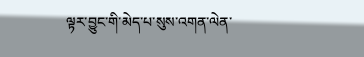ལྟར་བྱུང་གི་མེད་པ་སུས་འགན་ལེན་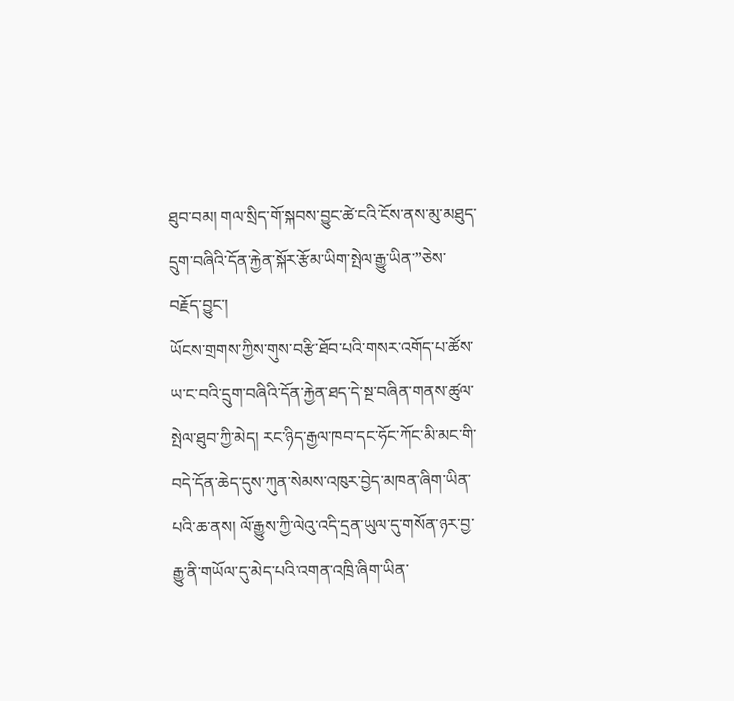ཐུབ་བམ། གལ་སྲིད་གོ་སྐབས་བྱུང་ཚེ་ངའི་ངོས་ནས་མུ་མཐུད་དྲུག་བཞིའི་དོན་རྐྱེན་སྐོར་རྩོམ་ཡིག་སྤེལ་རྒྱུ་ཡིན་ˮཅེས་བརྗོད་བྱུང་།
ཡོངས་གྲགས་ཀྱིས་གུས་བརྩི་ཐོབ་པའི་གསར་འགོད་པ་ཚོས་ཡ་ང་བའི་དྲུག་བཞིའི་དོན་རྐྱེན་ཐད་དེ་སྔ་བཞིན་གནས་ཚུལ་སྤེལ་ཐུབ་ཀྱི་མེད། རང་ཉིད་རྒྱལ་ཁབ་དང་ཧོང་ཀོང་མི་མང་གི་བདེ་དོན་ཆེད་དུས་ཀུན་སེམས་འཁུར་བྱེད་མཁན་ཞིག་ཡིན་པའི་ཆ་ནས། ལོ་རྒྱུས་ཀྱི་ལེའུ་འདི་དྲན་ཡུལ་དུ་གསོན་ཉར་བྱ་རྒྱུ་ནི་གཡོལ་དུ་མེད་པའི་འགན་འཁྲི་ཞིག་ཡིན་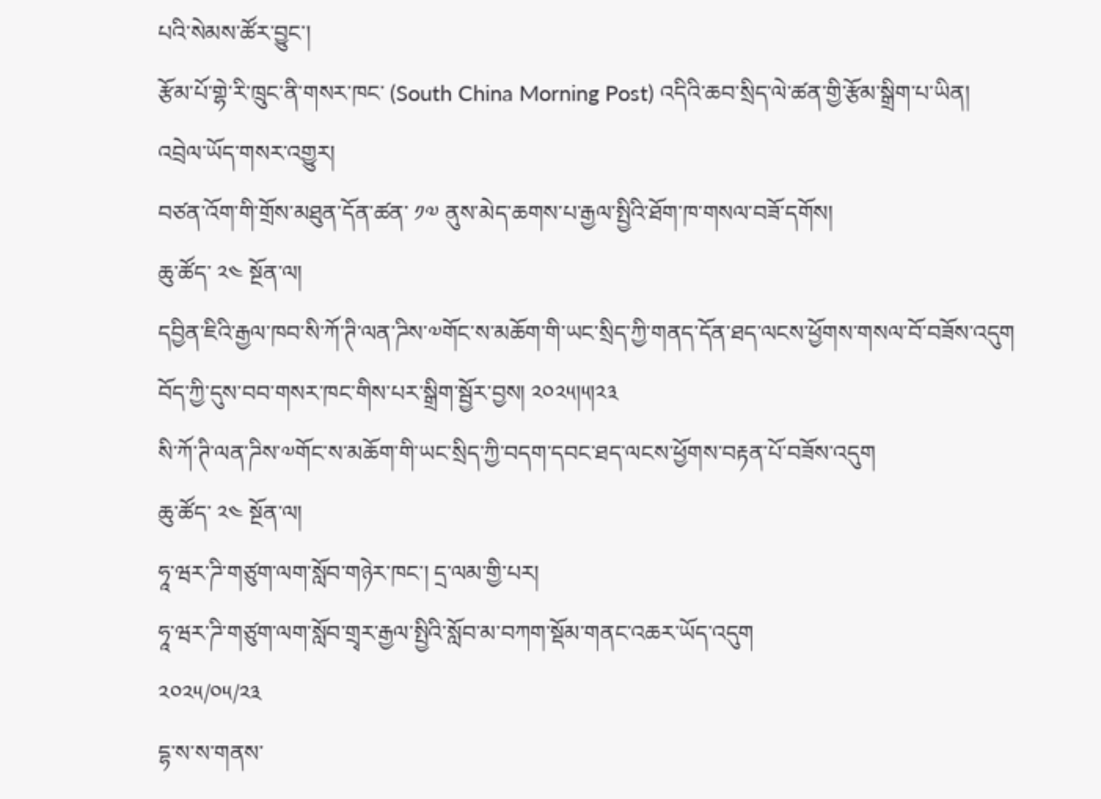པའི་སེམས་ཚོར་བྱུང་།
རྩོམ་པོ་གྷེ་རི་ཁྲུང་ནི་གསར་ཁང་ (South China Morning Post) འདིའི་ཆབ་སྲིད་ལེ་ཚན་གྱི་རྩོམ་སྒྲིག་པ་ཡིན།
འབྲེལ་ཡོད་གསར་འགྱུར།
བཙན་འོག་གི་གྲོས་མཐུན་དོན་ཚན་ ༡༧ ནུས་མེད་ཆགས་པ་རྒྱལ་སྤྱིའི་ཐོག་ཁ་གསལ་བཟོ་དགོས།
ཆུ་ཚོད་ ༢༤ སྔོན་ལ།
དབྱིན་ཇིའི་རྒྱལ་ཁབ་སི་ཀོ་ཊི་ལན་ཌིས་༧གོང་ས་མཆོག་གི་ཡང་སྲིད་ཀྱི་གནད་དོན་ཐད་ལངས་ཕྱོགས་གསལ་བོ་བཟོས་འདུག བོད་ཀྱི་དུས་བབ་གསར་ཁང་གིས་པར་སྒྲིག་སྦྱོར་བྱས། ༢༠༢༥།༥།༢༣
སི་ཀོ་ཊི་ལན་ཌིས་༧གོང་ས་མཆོག་གི་ཡང་སྲིད་ཀྱི་བདག་དབང་ཐད་ལངས་ཕྱོགས་བརྟན་པོ་བཟོས་འདུག
ཆུ་ཚོད་ ༢༤ སྔོན་ལ།
ཧཱ་ཝར་ཌི་གཙུག་ལག་སློབ་གཉེར་ཁང་། དྲ་ལམ་གྱི་པར།
ཧཱ་ཝར་ཌི་གཙུག་ལག་སློབ་གྲྭར་རྒྱལ་སྤྱིའི་སློབ་མ་བཀག་སྡོམ་གནང་འཆར་ཡོད་འདུག
༢༠༢༥/༠༥/༢༣
དྷ་ས་ས་གནས་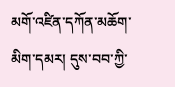མགོ་འཛིན་དཀོན་མཆོག་མིག་དམར། དུས་བབ་ཀྱི་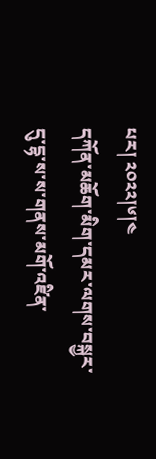པར། ༢༠༢༢།༦།༤
དཀོན་མཆོག་མིག་དམར་ལགས་བསྐྱར་དུ་དྷ་ས་ས་གནས་མགོ་འཛིན་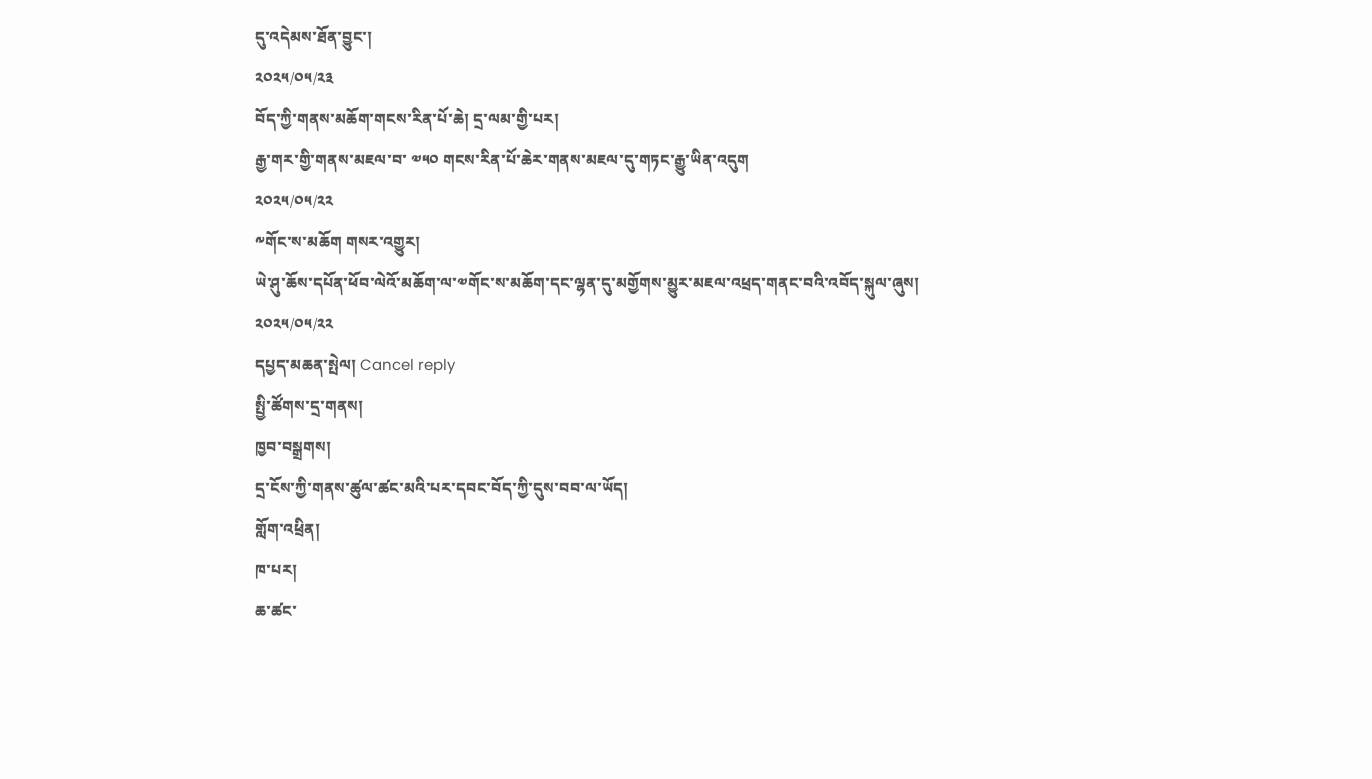དུ་འདེམས་ཐོན་བྱུང་།
༢༠༢༥/༠༥/༢༣
བོད་ཀྱི་གནས་མཆོག་གངས་རིན་པོ་ཆེ། དྲ་ལམ་གྱི་པར།
རྒྱ་གར་གྱི་གནས་མཇལ་བ་ ༧༥༠ གངས་རིན་པོ་ཆེར་གནས་མཇལ་དུ་གཏང་རྒྱུ་ཡིན་འདུག
༢༠༢༥/༠༥/༢༢
༸གོང་ས་མཆོག གསར་འགྱུར།
ཡེ་ཤུ་ཆོས་དཔོན་ཕོབ་ལེའོ་མཆོག་ལ་༧གོང་ས་མཆོག་དང་ལྷན་དུ་མགྱོགས་མྱུར་མཇལ་འཕྲད་གནང་བའི་འབོད་སྐུལ་ཞུས།
༢༠༢༥/༠༥/༢༢
དཔྱད་མཆན་སྤེལ། Cancel reply
སྤྱི་ཚོགས་དྲ་གནས།
ཁྱབ་བསྒྲགས།
དྲ་ངོས་ཀྱི་གནས་ཚུལ་ཚང་མའི་པར་དབང་བོད་ཀྱི་དུས་བབ་ལ་ཡོད།
གློག་འཕྲིན།
ཁ་པར།
ཆ་ཚང་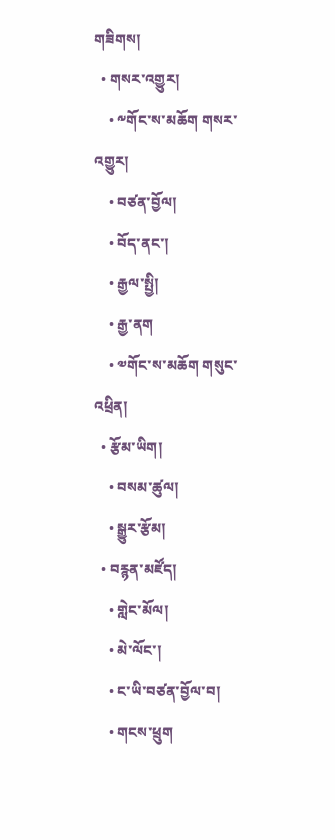གཟིགས།
  • གསར་འགྱུར།
    • ༸གོང་ས་མཆོག གསར་འགྱུར།
    • བཙན་བྱོལ།
    • བོད་ནང་།
    • རྒྱལ་སྤྱི།
    • རྒྱ་ནག
    • ༧གོང་ས་མཆོག གསུང་འཕྲིན།
  • རྩོམ་ཡིག།
    • བསམ་ཚུལ།
    • སྒྱུར་རྩོམ།
  • བརྙན་མཛོད།
    • གླེང་མོལ།
    • མེ་ལོང་།
    • ང་ཡི་བཙན་བྱོལ་བ།
    • གངས་ཕྲུག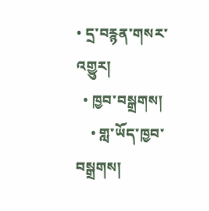• དྲ་བརྙན་གསར་འགྱུར།
  • ཁྱབ་བསྒྲགས།
    • གླ་ཡོད་ཁྱབ་བསྒྲགས།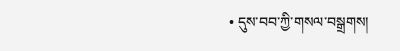• དུས་བབ་ཀྱི་གསལ་བསྒྲགས།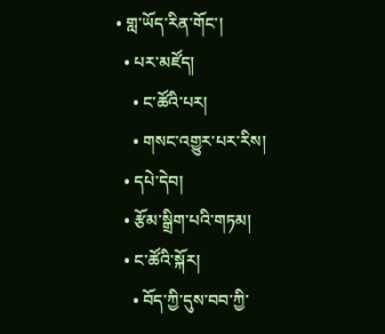• གླ་ཡོད་རིན་གོང་།
  • པར་མཛོད།
    • ང་ཚོའི་པར།
    • གསང་འགྱུར་པར་རིས།
  • དཔེ་དེབ།
  • རྩོམ་སྒྲིག་པའི་གཏམ།
  • ང་ཚོའི་སྐོར།
    • བོད་ཀྱི་དུས་བབ་ཀྱི་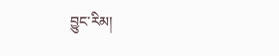བྱུང་རིམ།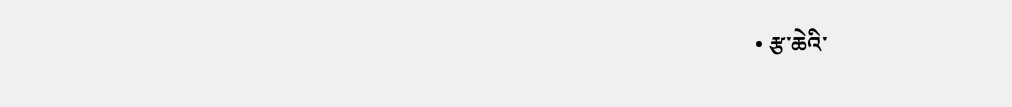• རྩ་ཆེའི་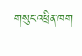གསུང་འཕྲིན་ཁག